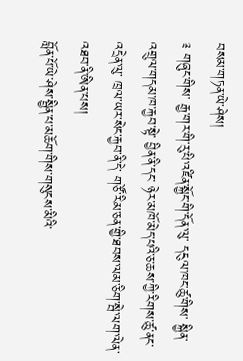བསམ་གཏན་ཡེ་ཤེས།
༉ གཞུང་གིས་ རྒྱ་གར་གི་རུ་པི་འཛིན་སྐྱོང་གི་དོན་ལུ་ དངུལ་ཁང་ཚུ་གིས་ སྐྱིན་འགྲུལ་གདམ་ཁ་རྐྱབ་སྟེ་ བྱིན་ནི་དང་ ཉེར་མཁོ་མེད་པའི་ཅ་ཆས་ཀྱི་རིགས་ཚུ་ནང་འདྲེན་ལུ་ ཁྲལ་ཡར་སེང་རྐྱབ་ནི་དེ་ གཙོ་རིམ་ཅན་གྱི་ཐབས་ལམ་ཅིག་སྦེ་ལག་ལེན་འཐབ་ནི་ཨིན་པས།
བློན་པོ་ཡེ་ཤེས་སྦྱིན་པ་མཆོག་གིས་གསུངས་མིའི་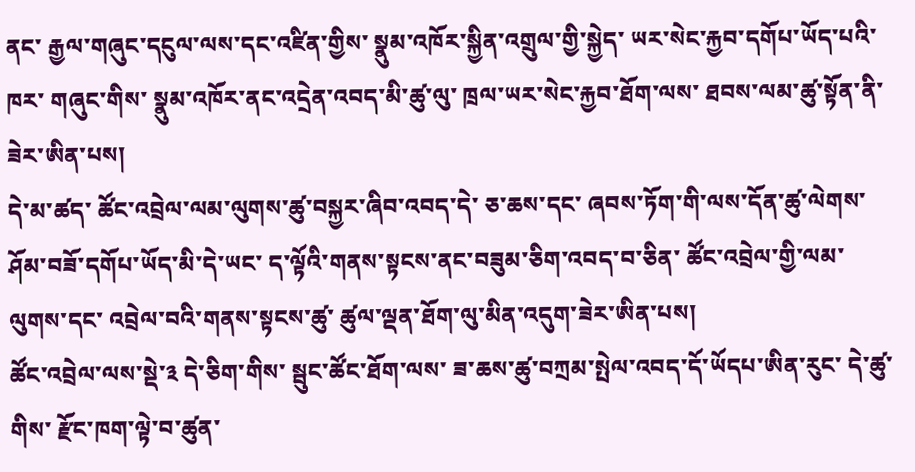ནང་ རྒྱལ་གཞུང་དངུལ་ལས་དང་འཛིན་གྱིས་ སྣུམ་འཁོར་སྐྱིན་འགྲུལ་གྱི་སྐྱེད་ ཡར་སེང་རྐྱབ་དགོཔ་ཡོད་པའི་ཁར་ གཞུང་གིས་ སྣུམ་འཁོར་ནང་འདྲེན་འབད་མི་ཚུ་ལུ་ ཁྲལ་ཡར་སེང་རྐྱབ་ཐོག་ལས་ ཐབས་ལམ་ཚུ་སྟོན་ནི་ཟེར་ཨིན་པས།
དེ་མ་ཚད་ ཚོང་འབྲེལ་ལམ་ལུགས་ཚུ་བསྐྱར་ཞིབ་འབད་དེ་ ཅ་ཆས་དང་ ཞབས་ཏོག་གི་ལས་དོན་ཚུ་ལེགས་ཤོམ་བཟོ་དགོཔ་ཡོད་མི་དེ་ཡང་ ད་ལྟོའི་གནས་སྟངས་ནང་བཟུམ་ཅིག་འབད་བ་ཅིན་ ཚོང་འབྲེལ་གྱི་ལམ་ལུགས་དང་ འབྲེལ་བའི་གནས་སྟངས་ཚུ་ ཚུལ་ལྡན་ཐོག་ལུ་མིན་འདུག་ཟེར་ཨིན་པས།
ཚོང་འབྲེལ་ལས་སྡེ་༣ དེ་ཅིག་གིས་ སྦུང་ཚོང་ཐོག་ལས་ ཟ་ཆས་ཚུ་བཀྲམ་སྤེལ་འབད་དོ་ཡོདཔ་ཨིན་རུང་ དེ་ཚུ་གིས་ རྫོང་ཁག་ལྟེ་བ་ཚུན་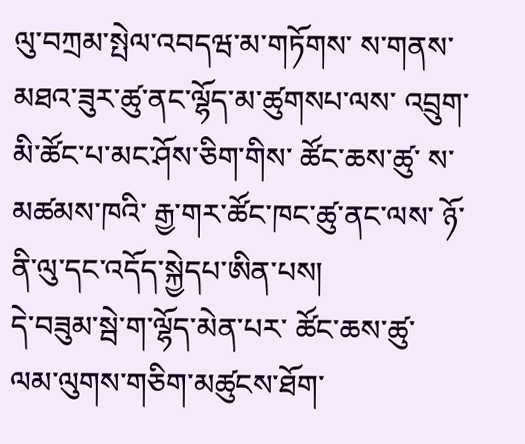ལུ་བཀྲམ་སྤེལ་འབདཝ་མ་གཏོགས་ ས་གནས་མཐའ་ཟུར་ཚུ་ནང་ལྷོད་མ་ཚུགསཔ་ལས་ འབྲུག་མི་ཚོང་པ་མང་ཤོས་ཅིག་གིས་ ཚོང་ཆས་ཚུ་ ས་མཚམས་ཁའི་ རྒྱ་གར་ཚོང་ཁང་ཚུ་ནང་ལས་ ཉོ་ནི་ལུ་དང་འདོད་སྐྱེདཔ་ཨིན་པས།
དེ་བཟུམ་སྦེ་ག་ལྷོད་མེན་པར་ ཚོང་ཆས་ཚུ་ ལམ་ལུགས་གཅིག་མཚུངས་ཐོག་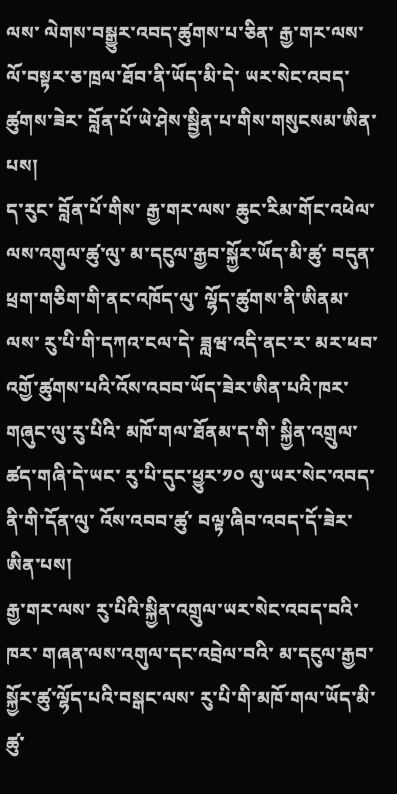ལས་ ལེགས་བསྒྱུར་འབད་ཚུགས་པ་ཅིན་ རྒྱ་གར་ལས་ ལོ་བསྟར་ཅ་ཁྲལ་ཐོབ་ནི་ཡོད་མི་དེ་ ཡར་སེང་འབད་ཚུགས་ཟེར་ བློན་པོ་ཡེ་ཤེས་སྦྱིན་པ་གིས་གསུངསམ་ཨིན་པས།
ད་རུང་ བློན་པོ་གིས་ རྒྱ་གར་ལས་ ཆུང་རིམ་གོང་འཕེལ་ལས་འགུལ་ཚུ་ལུ་ མ་དངུལ་རྒྱབ་སྐྱོར་ཡོད་མི་ཚུ་ བདུན་ཕྲག་གཅིག་གི་ནང་འཁོད་ལུ་ ལྷོད་ཚུགས་ནི་ཨིནམ་ལས་ རུ་པི་གི་དཀའ་ངལ་དེ་ ཟླཝ་འདི་ནང་ར་ མར་ཕབ་འགྱོ་ཚུགས་པའི་འོས་འབབ་ཡོད་ཟེར་ཨིན་པའི་ཁར་ གཞུང་ལུ་རུ་པིའི་ མཁོ་གལ་ཐོནམ་ད་གི་ སྐྱིན་འགྲུལ་ཚད་གཞི་དེ་ཡང་ རུ་པི་དུང་ཕྱུར་༡༠ ལུ་ཡར་སེང་འབད་ནི་གི་དོན་ལུ་ འོས་འབབ་ཚུ་ བལྟ་ཞིབ་འབད་དོ་ཟེར་ཨིན་པས།
རྒྱ་གར་ལས་ རུ་པིའི་སྐྱིན་འགྲུལ་ཡར་སེང་འབད་བའི་ཁར་ གཞན་ལས་འགུལ་དང་འབྲེལ་བའི་ མ་དངུལ་རྒྱབ་སྐྱོར་ཚུ་ལྷོད་པའི་བསྒང་ལས་ རུ་པི་གི་མཁོ་གལ་ཡོད་མི་ཚུ་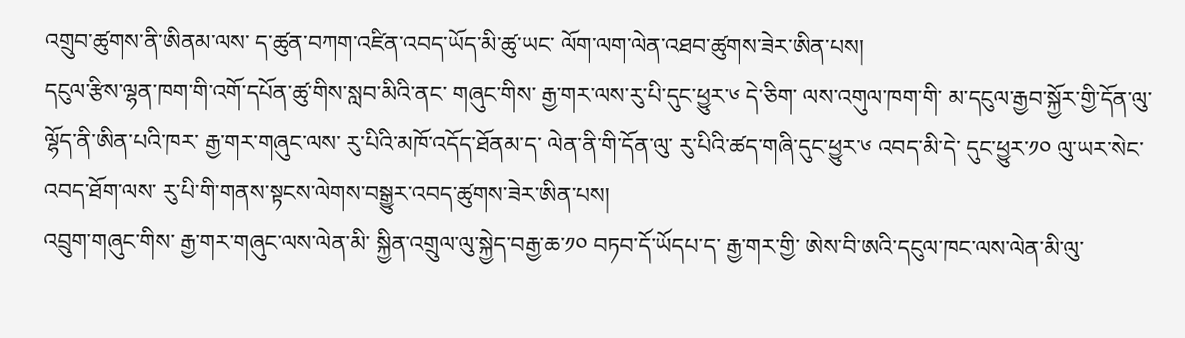འགྲུབ་ཚུགས་ནི་ཨིནམ་ལས་ ད་ཚུན་བཀག་འཛིན་འབད་ཡོད་མི་ཚུ་ཡང་ ལོག་ལག་ལེན་འཐབ་ཚུགས་ཟེར་ཨིན་པས།
དངུལ་རྩིས་ལྷན་ཁག་གི་འགོ་དཔོན་ཚུ་གིས་སླབ་མིའི་ནང་ གཞུང་གིས་ རྒྱ་གར་ལས་རུ་པི་དུང་ཕྱུར་༦ དེ་ཅིག་ ལས་འགུལ་ཁག་གི་ མ་དངུལ་རྒྱབ་སྐྱོར་གྱི་དོན་ལུ་ ལྷོད་ནི་ཨིན་པའི་ཁར་ རྒྱ་གར་གཞུང་ལས་ རུ་པིའི་མཁོ་འདོད་ཐོནམ་ད་ ལེན་ནི་གི་དོན་ལུ་ རུ་པིའི་ཚད་གཞི་དུང་ཕྱུར་༦ འབད་མི་དེ་ དུང་ཕྱུར་༡༠ ལུ་ཡར་སེང་འབད་ཐོག་ལས་ རུ་པི་གི་གནས་སྟངས་ལེགས་བསྒྱུར་འབད་ཚུགས་ཟེར་ཨིན་པས།
འབྲུག་གཞུང་གིས་ རྒྱ་གར་གཞུང་ལས་ལེན་མི་ སྐྱིན་འགྲུལ་ལུ་སྐྱེད་བརྒྱ་ཆ་༡༠ བཏབ་དོ་ཡོདཔ་ད་ རྒྱ་གར་གྱི་ ཨེས་བི་ཨའི་དངུལ་ཁང་ལས་ལེན་མི་ལུ་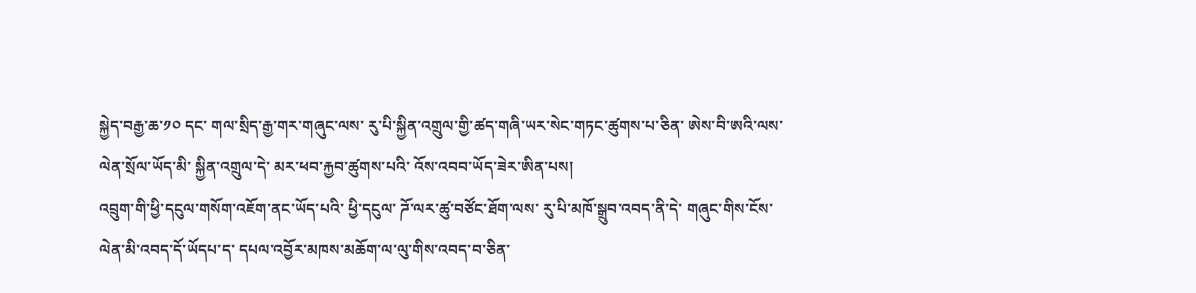སྐྱེད་བརྒྱ་ཆ་༡༠ དང་ གལ་སྲིད་རྒྱ་གར་གཞུང་ལས་ རུ་པི་སྐྱིན་འགྲུལ་གྱི་ཚད་གཞི་ཡར་སེང་གཏང་ཚུགས་པ་ཅིན་ ཨེས་བི་ཨའི་ལས་ ལེན་སྲོལ་ཡོད་མི་ སྐྱིན་འགྲུལ་དེ་ མར་ཕབ་རྐྱབ་ཚུགས་པའི་ འོས་འབབ་ཡོད་ཟེར་ཨིན་པས།
འབྲུག་གི་ཕྱི་དངུལ་གསོག་འཇོག་ནང་ཡོད་པའི་ ཕྱི་དངུལ་ ཌོ་ལར་ཚུ་བཙོང་ཐོག་ལས་ རུ་པི་མཁོ་སྒྲུབ་འབད་ནི་དེ་ གཞུང་གིས་ངོས་ལེན་མི་འབད་དོ་ཡོདཔ་ད་ དཔལ་འབྱོར་མཁས་མཆོག་ལ་ལུ་གིས་འབད་བ་ཅིན་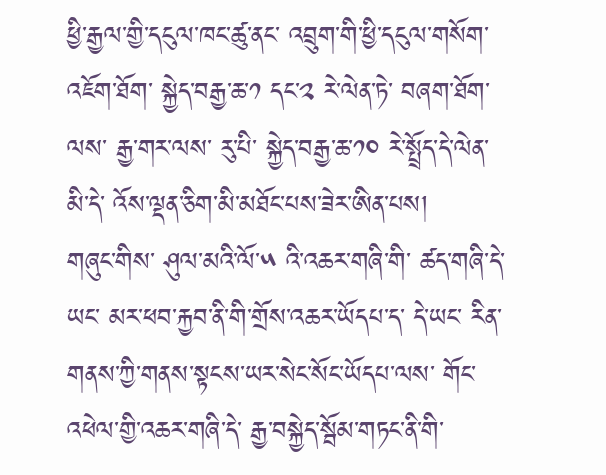ཕྱི་རྒྱལ་གྱི་དངུལ་ཁང་ཚུ་ནང་ འབྲུག་གི་ཕྱི་དངུལ་གསོག་འཇོག་ཐོག་ སྐྱེད་བརྒྱ་ཆ་༡ དང་༢ རེ་ལེན་ཏེ་ བཞག་ཐོག་ལས་ རྒྱ་གར་ལས་ རུ་པི་ སྐྱེད་བརྒྱ་ཆ་༡༠ རེ་སྤྲོད་དེ་ལེན་མི་དེ་ འོས་ལྡན་ཅིག་མི་མཐོང་པས་ཟེར་ཨིན་པས།
གཞུང་གིས་ ཤུལ་མའི་ལོ་༥ འི་འཆར་གཞི་གི་ ཚད་གཞི་དེ་ཡང་ མར་ཕབ་རྐྱབ་ནི་གི་གྲོས་འཆར་ཡོདཔ་ད་ དེ་ཡང་ རིན་གནས་ཀྱི་གནས་སྟངས་ཡར་སེང་སོང་ཡོདཔ་ལས་ གོང་འཕེལ་གྱི་འཆར་གཞི་དེ་ རྒྱ་བསྐྱེད་སྦོམ་གཏང་ནི་གི་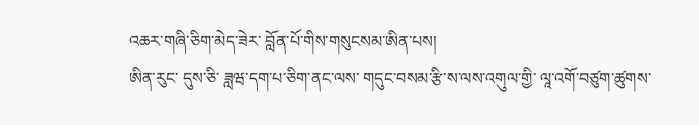འཆར་གཞི་ཅིག་མེད་ཟེར་ བློན་པོ་གིས་གསུངསམ་ཨིན་པས།
ཨིན་རུང་ དུས་ཅི་ ཟླཝ་དག་པ་ཅིག་ནང་ལས་ གདུང་བསམ་རྩི་ས་ལས་འགུལ་གྱི་ ལཱ་འགོ་བཙུག་ཚུགས་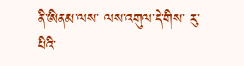ནི་ཨིནམ་ལས་ ལས་འགུལ་དེ་གིས་ རུ་པིའི་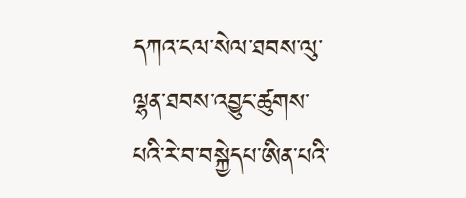དཀའ་ངལ་སེལ་ཐབས་ལུ་ ལྷན་ཐབས་འབྱུང་ཚུགས་པའི་རེ་བ་བསྐྱེདཔ་ཨིན་པའི་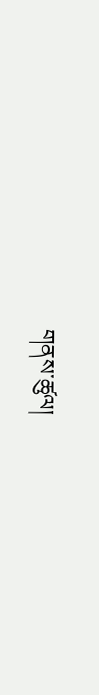གནས་ཚུལ།